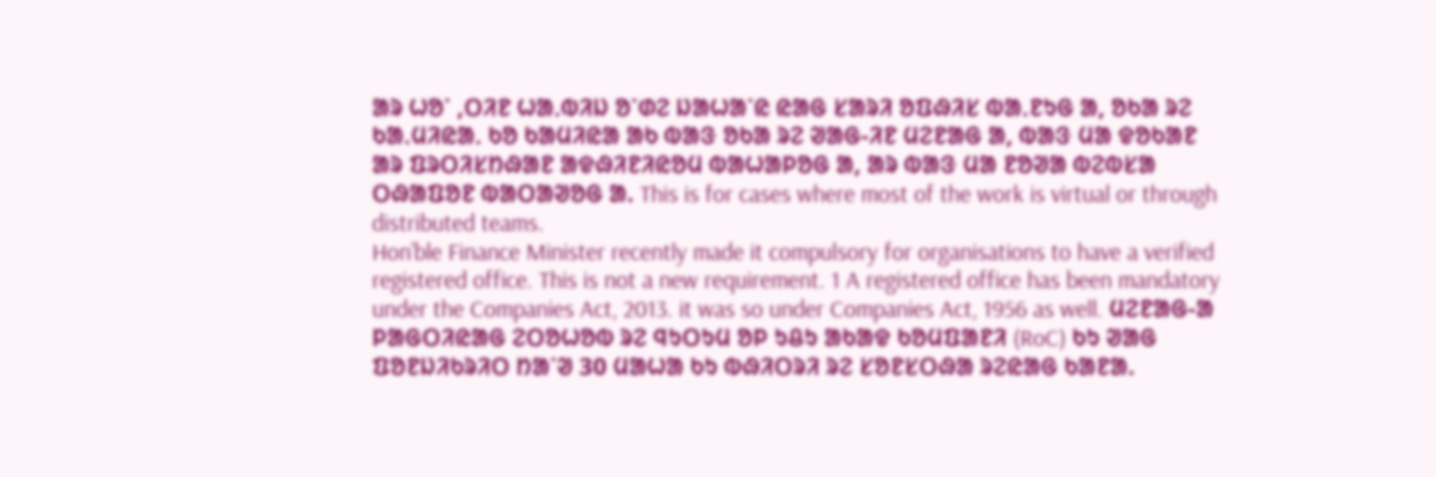ᱟᱨ ᱦᱚᱸ ,ᱛᱤᱱ ᱦᱟᱹᱵᱤᱡ ᱚᱸᱰᱮ ᱡᱟᱦᱟᱸᱭ ᱭᱟᱜ ᱥᱟᱨᱤ ᱚᱯᱷᱤᱥ ᱵᱟᱹᱱᱩᱜ ᱟ, ᱚᱠᱟ ᱨᱮ ᱠᱟᱹᱢᱤᱭᱟᱹ ᱠᱚ ᱠᱟᱢᱤᱭᱟ ᱟᱠ ᱵᱟᱝ ᱚᱠᱟ ᱨᱮ ᱣᱟᱜ-ᱤᱱ ᱢᱮᱱᱟᱜ ᱟ, ᱵᱟᱝ ᱢᱟ ᱫᱚᱠᱟᱱ ᱟᱨ ᱯᱨᱛᱤᱥᱴᱷᱟᱱ ᱟᱫᱷᱤᱱᱤᱭᱚᱢ ᱵᱟᱦᱟᱞᱚᱜ ᱟ, ᱟᱨ ᱵᱟᱝ ᱢᱟ ᱱᱚᱣᱟ ᱵᱮᱵᱥᱟ ᱛᱷᱟᱯᱚᱱ ᱵᱟᱛᱟᱣᱚᱜ ᱟ. This is for cases where most of the work is virtual or through distributed teams.
Hon’ble Finance Minister recently made it compulsory for organisations to have a verified registered office. This is not a new requirement. 1 A registered office has been mandatory under the Companies Act, 2013. it was so under Companies Act, 1956 as well. ᱢᱮᱱᱟᱜ-ᱟ ᱞᱟᱜᱛᱤᱭᱟᱜ ᱮᱛᱚᱦᱚᱵ ᱨᱮ ᱧᱩᱛᱩᱢ ᱚᱞ ᱩᱪᱩ ᱟᱠᱟᱫ ᱠᱚᱢᱯᱟᱱᱤ (RoC) ᱠᱩ ᱣᱟᱜ ᱯᱚᱱᱡᱤᱠᱨᱤᱛ ᱴᱟᱸᱣ 30 ᱢᱟᱦᱟ ᱠᱩ ᱵᱷᱤᱛᱨᱤ ᱨᱮ ᱥᱚᱱᱥᱛᱷᱟ ᱨᱮᱭᱟᱜ ᱠᱟᱱᱟ.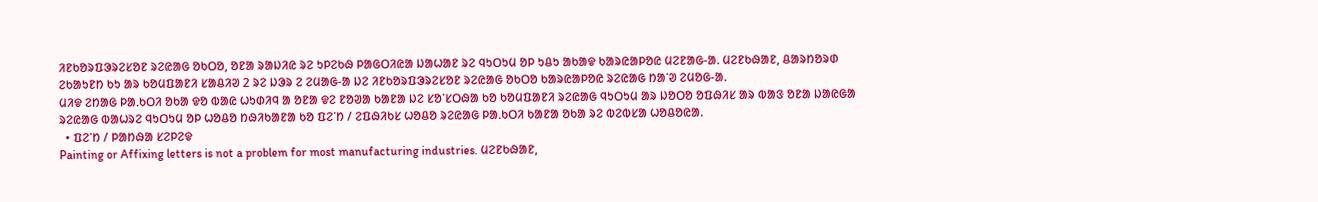ᱤᱱᱠᱚᱨᱯᱳᱨᱮᱥᱚᱱ ᱨᱮᱭᱟᱜ ᱚᱠᱛᱚ, ᱚᱱᱟ ᱨᱟᱡᱤᱭ ᱨᱮ ᱩᱞᱮᱠᱷ ᱞᱟᱜᱛᱤᱭᱟ ᱡᱟᱦᱟᱱ ᱨᱮ ᱧᱩᱛᱩᱢ ᱚᱞ ᱩᱪᱩ ᱟᱠᱟᱫ ᱠᱟᱨᱭᱟᱞᱚᱭ ᱢᱮᱱᱟᱜ-ᱟ. ᱢᱮᱱᱠᱷᱟᱱ, ᱪᱟᱨᱴᱚᱨᱰ ᱮᱠᱟᱩᱱᱴ ᱠᱩ ᱟᱨ ᱠᱚᱢᱯᱟᱱᱤ ᱥᱟᱪᱤᱣ 2 ᱨᱮ ᱡᱳᱨ ᱮ ᱮᱢᱟᱜ-ᱟ ᱡᱮ ᱤᱱᱠᱚᱨᱯᱳᱨᱮᱥᱚᱱ ᱨᱮᱭᱟᱜ ᱚᱠᱛᱚ ᱠᱟᱨᱭᱟᱞᱚᱭ ᱨᱮᱭᱟᱜ ᱴᱟᱸᱣ ᱮᱢᱚᱜ-ᱟ.
ᱢᱤᱫ ᱮᱴᱟᱜ ᱞᱟᱹᱠᱛᱤ ᱚᱠᱟ ᱫᱚ ᱵᱟᱭ ᱦᱩᱰᱤᱧ ᱟ ᱚᱱᱟ ᱫᱮ ᱱᱚᱣᱟ ᱠᱟᱱᱟ ᱡᱮ ᱥᱚᱸᱥᱛᱷᱟ ᱠᱚ ᱠᱚᱢᱯᱟᱱᱤ ᱨᱮᱭᱟᱜ ᱧᱩᱛᱩᱢ ᱟᱨ ᱡᱚᱛᱚ ᱚᱯᱷᱤᱥ ᱟᱨ ᱵᱟᱝ ᱚᱱᱟ ᱡᱟᱭᱜᱟ ᱨᱮᱭᱟᱜ ᱵᱟᱦᱨᱮ ᱧᱩᱛᱩᱢ ᱚᱞ ᱦᱚᱪᱚ ᱴᱷᱤᱠᱟᱱᱟ ᱠᱚ ᱯᱮᱸᱴ / ᱮᱯᱷᱤᱠᱥ ᱦᱚᱪᱚ ᱨᱮᱭᱟᱜ ᱞᱟᱹᱠᱛᱤ ᱠᱟᱱᱟ ᱚᱠᱟ ᱨᱮ ᱵᱮᱵᱥᱟ ᱦᱚᱪᱚᱭᱟ.
  • ᱯᱮᱸᱴ / ᱞᱟᱴᱷᱟ ᱥᱮᱞᱮᱫ
Painting or Affixing letters is not a problem for most manufacturing industries. ᱢᱮᱱᱠᱷᱟᱱ,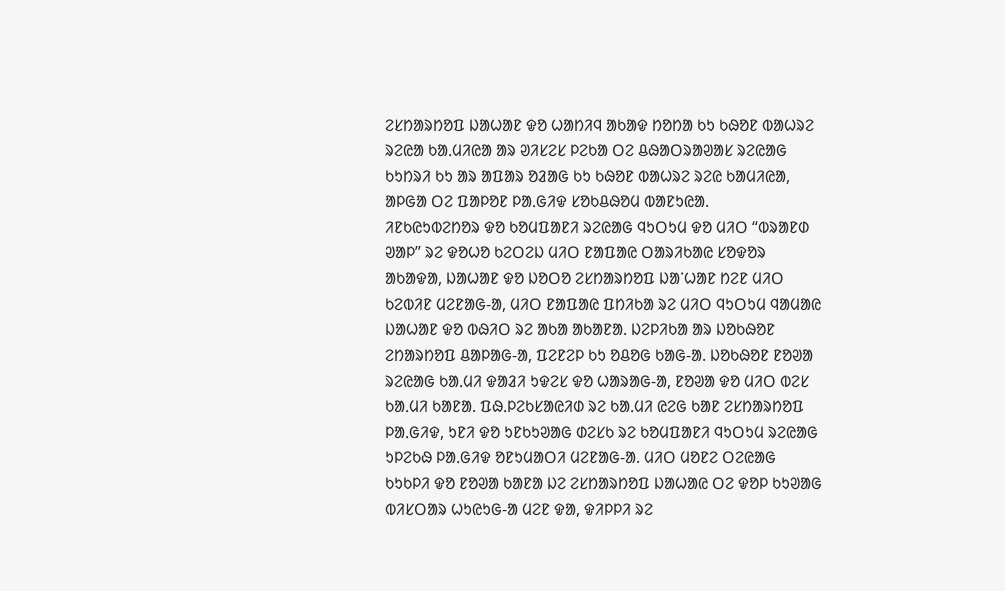ᱮᱥᱴᱟᱨᱴᱚᱯ ᱡᱟᱦᱟᱱ ᱫᱚ ᱦᱟᱴᱤᱧ ᱟᱠᱟᱫ ᱴᱚᱴᱟ ᱠᱩ ᱠᱷᱚᱱ ᱵᱟᱦᱨᱮ ᱨᱮᱭᱟ ᱠᱟᱹᱢᱤᱭᱟ ᱟᱨ ᱣᱤᱥᱮᱥ ᱞᱮᱠᱟ ᱛᱮ ᱪᱷᱟᱛᱨᱟᱣᱟᱥ ᱨᱮᱭᱟᱜ ᱠᱩᱴᱨᱤ ᱠᱩ ᱟᱨ ᱟᱯᱟᱨ ᱚᱲᱟᱜ ᱠᱩ ᱠᱷᱚᱱ ᱵᱟᱦᱨᱮ ᱨᱮᱭ ᱠᱟᱢᱤᱭᱟ, ᱟᱞᱜᱟ ᱛᱮ ᱯᱟᱞᱚᱱ ᱞᱟᱹᱜᱤᱫ ᱥᱚᱠᱪᱷᱚᱢ ᱵᱟᱱᱩᱭᱟ.
ᱤᱱᱠᱭᱩᱵᱮᱴᱚᱨ ᱫᱚ ᱠᱚᱢᱯᱟᱱᱤ ᱨᱮᱭᱟᱜ ᱧᱩᱛᱩᱢ ᱫᱚ ᱢᱤᱛ “ᱵᱨᱟᱱᱰ ᱣᱟᱞ” ᱨᱮ ᱫᱚᱦᱚ ᱠᱮᱛᱮᱡ ᱢᱤᱛ ᱱᱟᱯᱟᱭ ᱛᱟᱨᱤᱠᱟᱭ ᱥᱚᱫᱚᱨ ᱟᱠᱟᱫᱟ, ᱡᱟᱦᱟᱱ ᱫᱚ ᱡᱚᱛᱚ ᱮᱥᱴᱟᱨᱴᱚᱯ ᱡᱟᱸᱦᱟᱱ ᱴᱮᱱ ᱢᱤᱛ ᱠᱮᱵᱤᱱ ᱢᱮᱱᱟᱜ-ᱟ, ᱢᱤᱛ ᱱᱟᱯᱟᱭ ᱯᱴᱤᱠᱟ ᱨᱮ ᱢᱤᱛ ᱧᱩᱛᱩᱢ ᱧᱟᱢᱟᱭ ᱡᱟᱦᱟᱱ ᱫᱚ ᱵᱷᱤᱛ ᱨᱮ ᱟᱠᱟ ᱟᱠᱟᱱᱟ. ᱡᱮᱞᱤᱠᱟ ᱟᱨ ᱡᱚᱠᱷᱚᱱ ᱮᱴᱟᱨᱴᱚᱯ ᱪᱟᱞᱟᱜ-ᱟ, ᱯᱮᱱᱮᱞ ᱠᱩ ᱚᱪᱚᱜ ᱠᱟᱜ-ᱟ. ᱡᱚᱠᱷᱚᱱ ᱱᱚᱣᱟ ᱨᱮᱭᱟᱜ ᱠᱟᱹᱢᱤ ᱫᱟᱲᱤ ᱩᱫᱮᱥ ᱫᱚ ᱦᱟᱨᱟᱜ-ᱟ, ᱱᱚᱣᱟ ᱫᱚ ᱢᱤᱛ ᱵᱮᱥ ᱠᱟᱹᱢᱤ ᱠᱟᱱᱟ. ᱯᱷᱹᱞᱮᱠᱥᱟᱭᱤᱰ ᱨᱮ ᱠᱟᱹᱢᱤ ᱭᱮᱜ ᱠᱟᱱ ᱮᱥᱴᱟᱨᱴᱚᱯ ᱞᱟᱹᱜᱤᱫ, ᱩᱱᱤ ᱫᱚ ᱩᱱᱠᱩᱣᱟᱜ ᱰᱮᱥᱠ ᱨᱮ ᱠᱚᱢᱯᱟᱱᱤ ᱧᱩᱛᱩᱢ ᱨᱮᱭᱟᱜ ᱩᱞᱮᱠᱷ ᱞᱟᱹᱜᱤᱫ ᱚᱱᱩᱢᱟᱛᱤ ᱢᱮᱱᱟᱜ-ᱟ. ᱢᱤᱛ ᱢᱚᱱᱮ ᱛᱮᱭᱟᱜ ᱠᱩᱠᱞᱤ ᱫᱚ ᱱᱚᱣᱟ ᱠᱟᱱᱟ ᱡᱮ ᱮᱥᱴᱟᱨᱴᱚᱯ ᱡᱟᱦᱟᱭ ᱛᱮ ᱫᱚᱞ ᱠᱩᱣᱟᱜ ᱵᱤᱥᱛᱟᱨ ᱦᱩᱭᱩᱜ-ᱟ ᱢᱮᱱ ᱫᱟ, ᱫᱤᱞᱞᱤ ᱨᱮ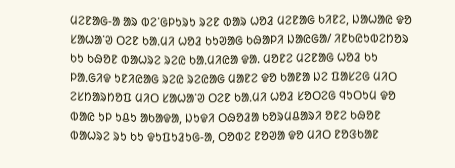ᱢᱮᱱᱟᱜ-ᱟ ᱟᱨ ᱵᱮᱸᱜᱞᱩᱨᱩ ᱨᱮᱱ ᱵᱟᱨ ᱦᱚᱲ ᱢᱮᱱᱟᱜ ᱠᱤᱱᱮ, ᱡᱟᱦᱟᱭ ᱫᱚ ᱥᱟᱦᱟᱸᱣ ᱛᱮᱱ ᱠᱟᱹᱢᱤ ᱦᱚᱲ ᱠᱩᱣᱟᱜ ᱠᱷᱟᱞᱤ ᱡᱟᱭᱜᱟ/ ᱤᱱᱠᱭᱩᱵᱮᱴᱚᱨ ᱠᱩ ᱠᱷᱚᱱ ᱵᱟᱦᱨᱮ ᱨᱮᱭ ᱠᱟᱹᱢᱤᱭᱟ ᱫᱟ. ᱢᱚᱱᱮ ᱢᱮᱱᱟᱜ ᱦᱚᱲ ᱠᱩ ᱞᱟᱹᱜᱤᱫ ᱩᱱᱤᱭᱟᱜ ᱨᱮᱭ ᱨᱮᱭᱟᱜ ᱢᱟᱱᱮ ᱫᱚ ᱠᱟᱱᱟ ᱡᱮ ᱯᱟᱥᱮᱜ ᱢᱤᱛ ᱮᱥᱴᱟᱨᱴᱚᱯ ᱢᱤᱛ ᱥᱟᱦᱟᱸᱣ ᱛᱮᱱ ᱠᱟᱹᱢᱤ ᱦᱚᱲ ᱥᱚᱛᱮᱜ ᱧᱩᱛᱩᱢ ᱫᱚ ᱵᱟᱭ ᱩᱞ ᱩᱪᱩ ᱟᱠᱟᱫᱟ, ᱡᱩᱫᱤ ᱛᱷᱚᱲᱟ ᱠᱚᱨᱢᱪᱟᱨᱤ ᱚᱱᱮ ᱠᱷᱚᱱ ᱵᱟᱦᱨᱮ ᱨᱩ ᱠᱩ ᱫᱩᱯᱩᱲᱩᱜ-ᱟ, ᱛᱚᱵᱮ ᱱᱚᱣᱟ ᱫᱚ ᱢᱤᱛ ᱱᱚᱝᱠᱟᱱ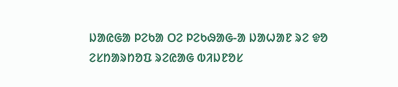ᱡᱟᱭᱜᱟ ᱞᱮᱠᱟ ᱛᱮ ᱞᱮᱠᱷᱟᱜ-ᱟ ᱡᱟᱦᱟᱱ ᱨᱮ ᱫᱚ ᱮᱥᱴᱟᱨᱴᱚᱯ ᱨᱮᱭᱟᱜ ᱵᱤᱡᱱᱚᱥ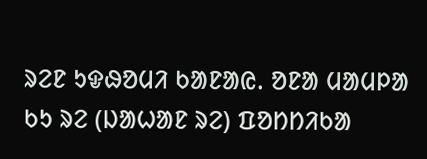ᱨᱮᱱ ᱩᱫᱷᱚᱢᱤ ᱠᱟᱱᱟᱭ. ᱚᱱᱟ ᱢᱟᱢᱞᱟ ᱠᱩ ᱨᱮ (ᱡᱟᱦᱟᱱ ᱨᱮ) ᱯᱚᱴᱴᱤᱠᱟ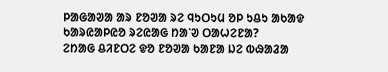ᱞᱟᱜᱟᱣᱟ ᱟᱨ ᱱᱚᱣᱟ ᱨᱮ ᱧᱩᱛᱩᱢ ᱚᱞ ᱩᱪᱩ ᱟᱠᱟᱫ ᱠᱟᱨᱭᱟᱞᱭᱚ ᱨᱮᱭᱟᱜ ᱴᱟᱸᱣ ᱛᱟᱦᱮᱱᱟ?
ᱮᱴᱟᱜ ᱪᱤᱱᱛᱮ ᱫᱚ ᱱᱚᱣᱟ ᱠᱟᱱᱟ ᱡᱮ ᱵᱷᱟᱲᱟ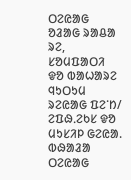ᱛᱮᱭᱟᱜ ᱚᱲᱟᱜ ᱨᱟᱪᱟ ᱨᱮ, ᱥᱚᱢᱯᱟᱛᱤ ᱫᱚ ᱵᱟᱦᱟᱨᱮ ᱧᱩᱛᱩᱢ ᱨᱮᱭᱟᱜ ᱯᱮᱸᱴ/ ᱮᱯᱷᱹᱮᱠᱥ ᱫᱚ ᱢᱩᱥᱤᱞ ᱜᱮᱭᱟ. ᱵᱷᱟᱲᱟ ᱛᱮᱭᱟᱜ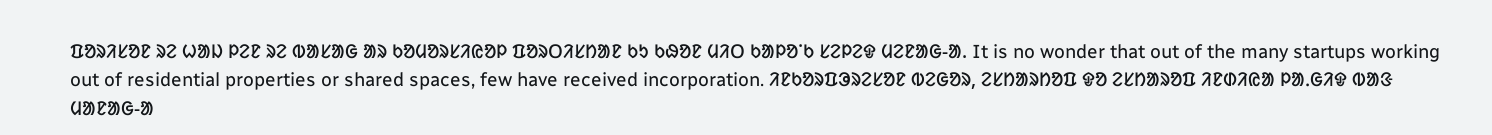ᱯᱚᱨᱤᱥᱚᱱ ᱨᱮ ᱦᱟᱡ ᱞᱮᱱ ᱨᱮ ᱵᱟᱥᱟᱜ ᱟᱨ ᱠᱚᱢᱚᱨᱥᱤᱭᱚᱞ ᱯᱚᱨᱛᱤᱥᱴᱟᱱ ᱠᱩ ᱠᱷᱚᱱ ᱢᱤᱛ ᱠᱟᱞᱚᱸᱠ ᱥᱮᱞᱮᱫ ᱢᱮᱱᱟᱜ-ᱟ. It is no wonder that out of the many startups working out of residential properties or shared spaces, few have received incorporation. ᱤᱱᱠᱚᱨᱯᱳᱨᱮᱥᱚᱱ ᱵᱮᱜᱚᱨ, ᱮᱥᱴᱟᱨᱴᱚᱯ ᱫᱚ ᱮᱥᱴᱟᱨᱚᱯ ᱤᱱᱰᱤᱭᱟ ᱞᱟᱹᱜᱤᱫ ᱵᱟᱝ ᱢᱟᱱᱟᱜ-ᱟ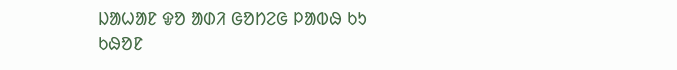ᱡᱟᱦᱟᱱ ᱫᱚ ᱟᱰᱤ ᱜᱚᱴᱮᱜ ᱞᱟᱵᱷ ᱠᱩ ᱠᱷᱚᱱ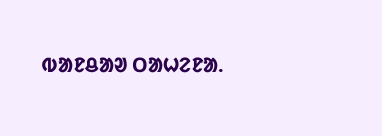ᱵᱟᱱᱪᱟᱣ ᱛᱟᱦᱮᱱᱟ.